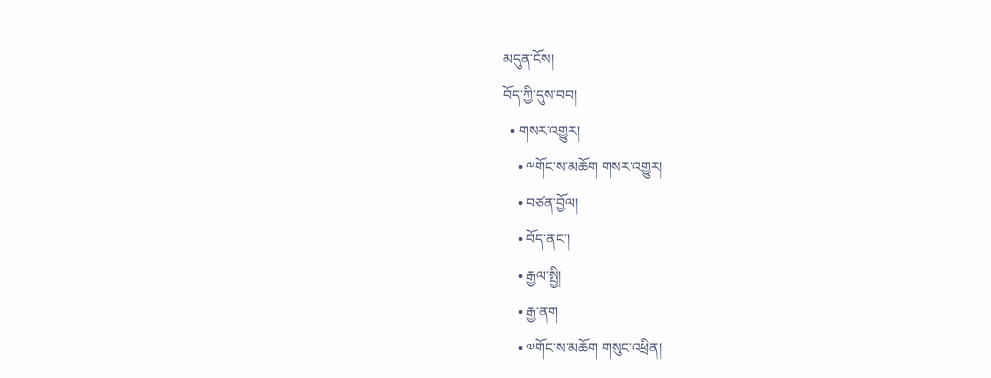མདུན་ངོས།
བོད་ཀྱི་དུས་བབ།
  • གསར་འགྱུར།
    • ༸གོང་ས་མཆོག གསར་འགྱུར།
    • བཙན་བྱོལ།
    • བོད་ནང་།
    • རྒྱལ་སྤྱི།
    • རྒྱ་ནག
    • ༧གོང་ས་མཆོག གསུང་འཕྲིན།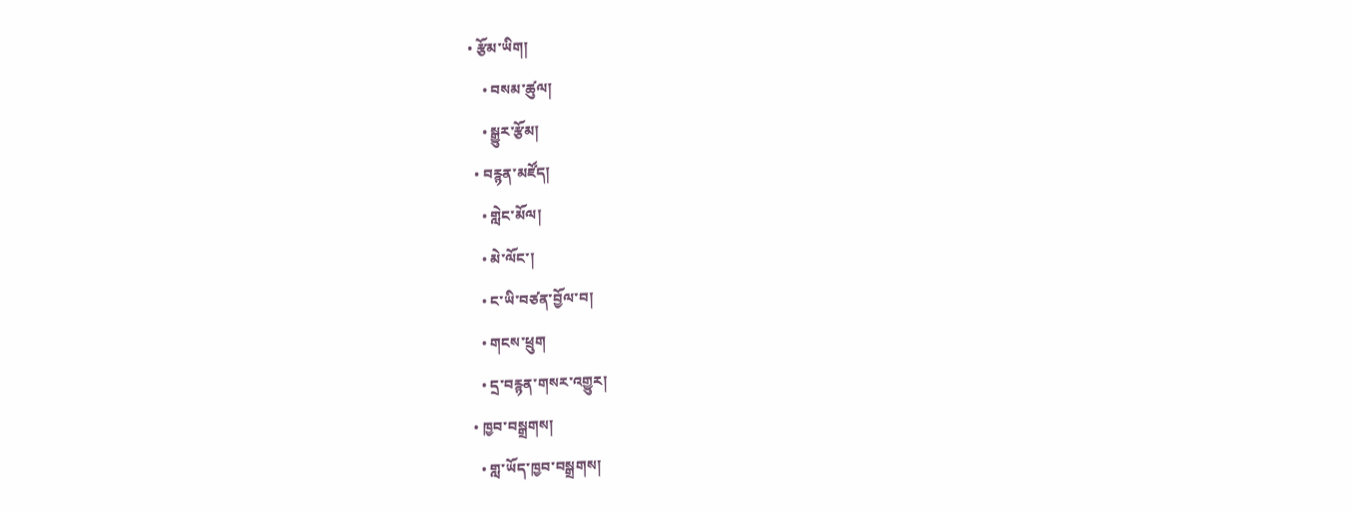• རྩོམ་ཡིག།
    • བསམ་ཚུལ།
    • སྒྱུར་རྩོམ།
  • བརྙན་མཛོད།
    • གླེང་མོལ།
    • མེ་ལོང་།
    • ང་ཡི་བཙན་བྱོལ་བ།
    • གངས་ཕྲུག
    • དྲ་བརྙན་གསར་འགྱུར།
  • ཁྱབ་བསྒྲགས།
    • གླ་ཡོད་ཁྱབ་བསྒྲགས།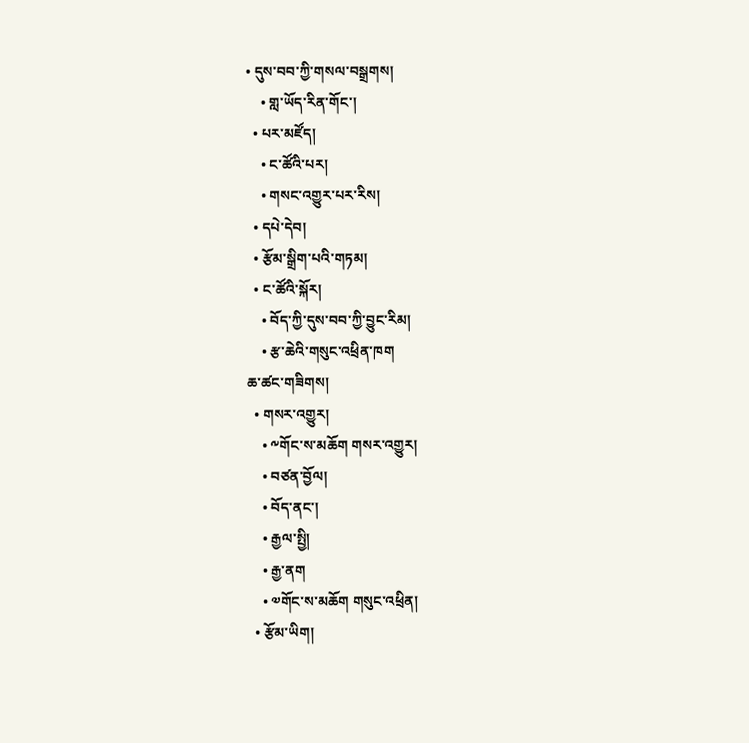• དུས་བབ་ཀྱི་གསལ་བསྒྲགས།
    • གླ་ཡོད་རིན་གོང་།
  • པར་མཛོད།
    • ང་ཚོའི་པར།
    • གསང་འགྱུར་པར་རིས།
  • དཔེ་དེབ།
  • རྩོམ་སྒྲིག་པའི་གཏམ།
  • ང་ཚོའི་སྐོར།
    • བོད་ཀྱི་དུས་བབ་ཀྱི་བྱུང་རིམ།
    • རྩ་ཆེའི་གསུང་འཕྲིན་ཁག
ཆ་ཚང་གཟིགས།
  • གསར་འགྱུར།
    • ༸གོང་ས་མཆོག གསར་འགྱུར།
    • བཙན་བྱོལ།
    • བོད་ནང་།
    • རྒྱལ་སྤྱི།
    • རྒྱ་ནག
    • ༧གོང་ས་མཆོག གསུང་འཕྲིན།
  • རྩོམ་ཡིག།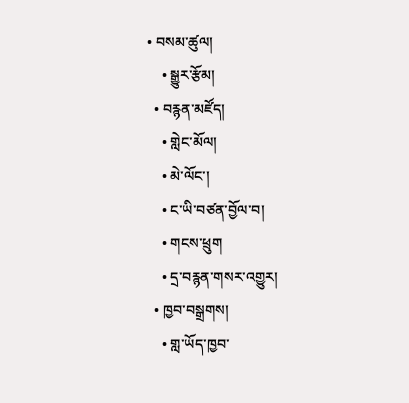• བསམ་ཚུལ།
    • སྒྱུར་རྩོམ།
  • བརྙན་མཛོད།
    • གླེང་མོལ།
    • མེ་ལོང་།
    • ང་ཡི་བཙན་བྱོལ་བ།
    • གངས་ཕྲུག
    • དྲ་བརྙན་གསར་འགྱུར།
  • ཁྱབ་བསྒྲགས།
    • གླ་ཡོད་ཁྱབ་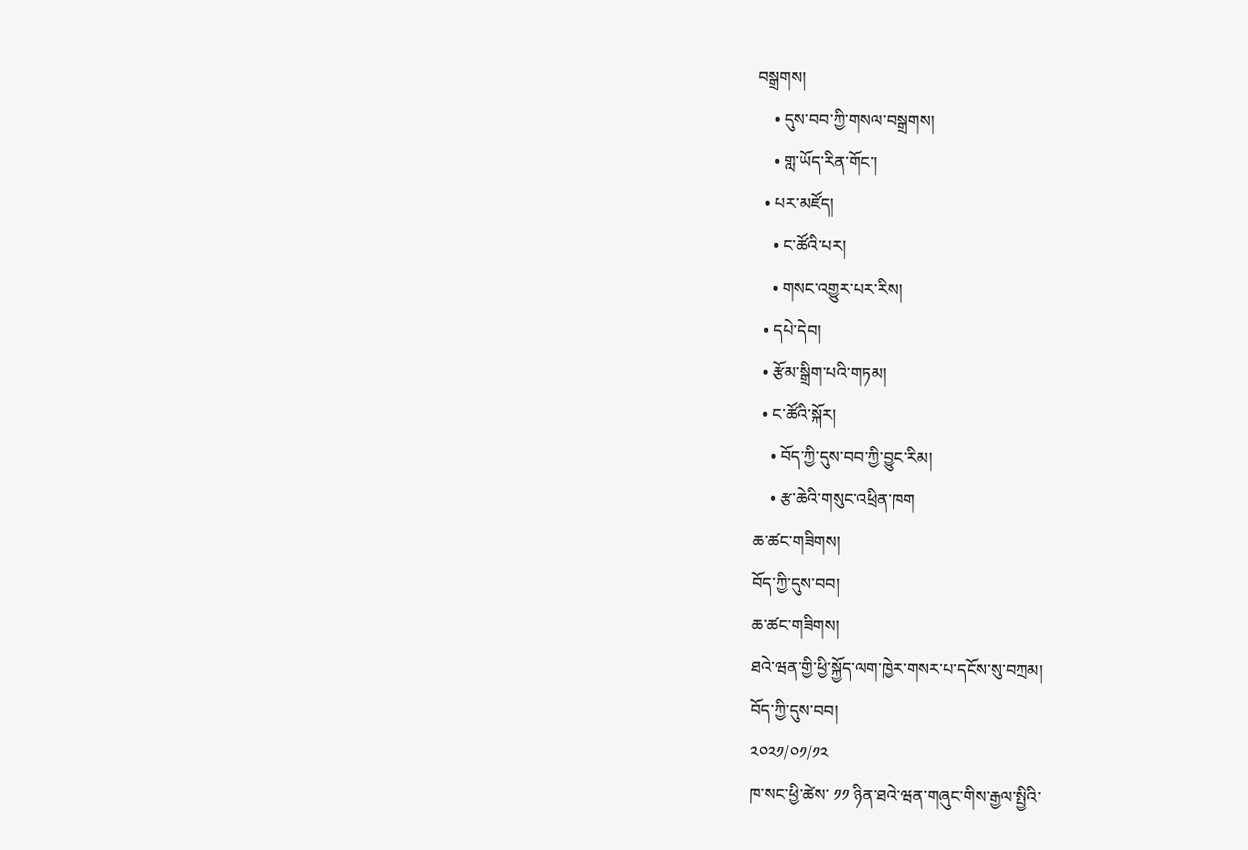བསྒྲགས།
    • དུས་བབ་ཀྱི་གསལ་བསྒྲགས།
    • གླ་ཡོད་རིན་གོང་།
  • པར་མཛོད།
    • ང་ཚོའི་པར།
    • གསང་འགྱུར་པར་རིས།
  • དཔེ་དེབ།
  • རྩོམ་སྒྲིག་པའི་གཏམ།
  • ང་ཚོའི་སྐོར།
    • བོད་ཀྱི་དུས་བབ་ཀྱི་བྱུང་རིམ།
    • རྩ་ཆེའི་གསུང་འཕྲིན་ཁག
ཆ་ཚང་གཟིགས།
བོད་ཀྱི་དུས་བབ།
ཆ་ཚང་གཟིགས།
ཐའེ་ཝན་གྱི་ཕྱི་སྐྱོད་ལག་ཁྱེར་གསར་པ་དངོས་སུ་བཀྲམ།
བོད་ཀྱི་དུས་བབ།
༢༠༢༡/༠༡/༡༢
ཁ་སང་ཕྱི་ཚེས་ ༡༡ ཉིན་ཐའེ་ཝན་གཞུང་གིས་རྒྱལ་སྤྱིའི་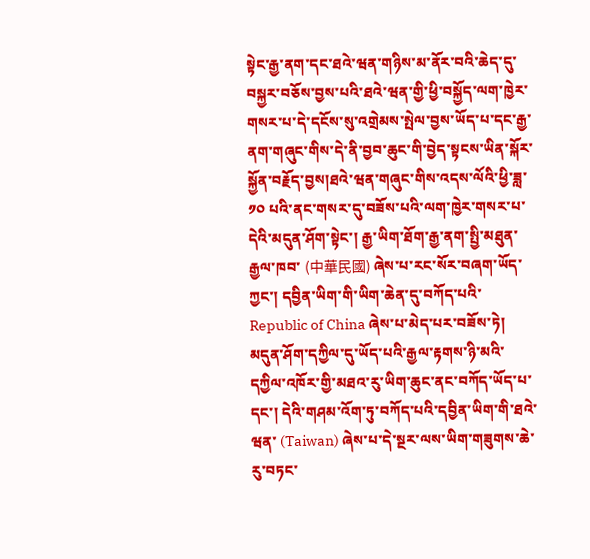སྟེང་རྒྱ་ནག་དང་ཐའེ་ཝན་གཉིས་མ་ནོར་བའི་ཆེད་དུ་བསྐྱར་བཅོས་བྱས་པའི་ཐའེ་ཝན་གྱི་ཕྱི་བསྐྱོད་ལག་ཁྱེར་གསར་པ་དེ་དངོས་སུ་འགྲེམས་སྤེལ་བྱས་ཡོད་པ་དང་རྒྱ་ནག་གཞུང་གིས་དེ་ནི་བྱབ་ཆུང་གི་བྱེད་སྟངས་ཡིན་སྐོར་སྐྱོན་བརྗོད་བྱས།ཐའེ་ཝན་གཞུང་གིས་འདས་ལོའི་ཕྱི་ཟླ་ ༡༠ པའི་ནང་གསར་དུ་བཟོས་པའི་ལག་ཁྱེར་གསར་པ་དེའི་མདུན་ཤོག་སྟེང་། རྒྱ་ཡིག་ཐོག་རྒྱ་ནག་སྤྱི་མཐུན་རྒྱལ་ཁབ་ (中華民國) ཞེས་པ་རང་སོར་བཞག་ཡོད་ཀྱང་། དབྱིན་ཡིག་གི་ཡིག་ཆེན་དུ་བཀོད་པའི་ Republic of China ཞེས་པ་མེད་པར་བཟོས་ཏེ། མདུན་ཤོག་དཀྱིལ་དུ་ཡོད་པའི་རྒྱལ་རྟགས་ཉི་མའི་དཀྱིལ་འཁོར་གྱི་མཐའ་རུ་ཡིག་ཆུང་ནང་བཀོད་ཡོད་པ་དང་། དེའི་གཤམ་འོག་ཏུ་བཀོད་པའི་དབྱིན་ཡིག་གི་ཐའེ་ཝན་ (Taiwan) ཞེས་པ་དེ་སྔར་ལས་ཡིག་གཟུགས་ཆེ་རུ་བཏང་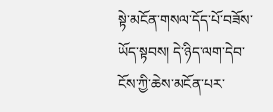སྟེ་མངོན་གསལ་དོད་པོ་བཟོས་ཡོད་སྟབས། དེ་ཉིད་ལག་དེབ་ངོས་ཀྱི་ཆེས་མངོན་པར་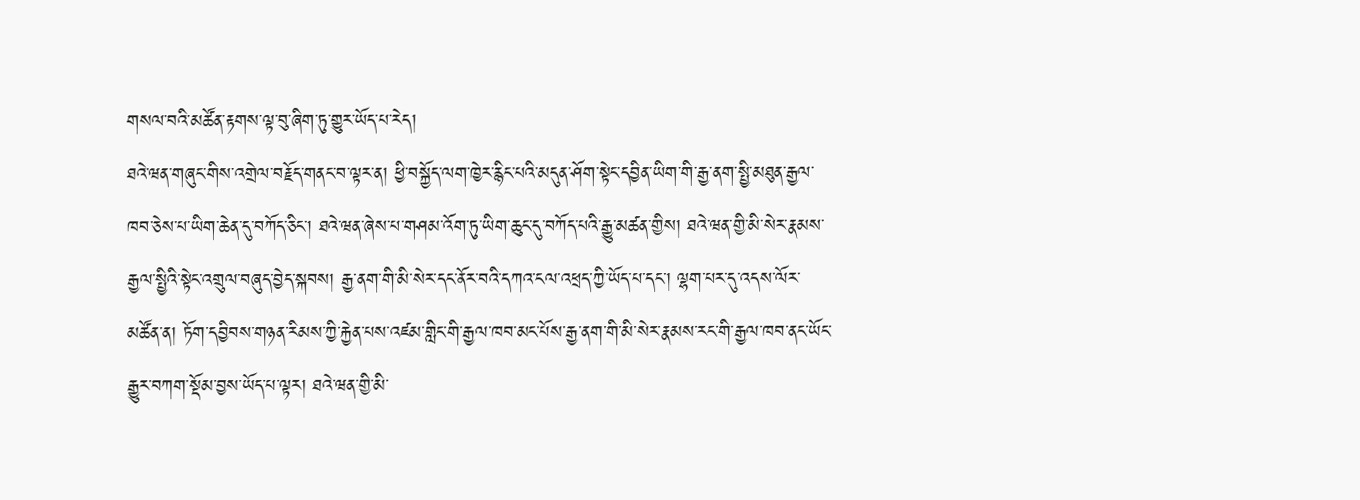གསལ་བའི་མཚོན་རྟགས་ལྟ་བུ་ཞིག་ཏུ་གྱུར་ཡོད་པ་རེད།
ཐའེ་ཝན་གཞུང་གིས་འགྲེལ་བརྗོད་གནང་བ་ལྟར་ན། ཕྱི་བསྐྱོད་ལག་ཁྱེར་རྙིང་པའི་མདུན་ཤོག་སྟེང་དབྱིན་ཡིག་གི་རྒྱ་ནག་སྤྱི་མཐུན་རྒྱལ་ཁབ་ཅེས་པ་ཡིག་ཆེན་དུ་བཀོད་ཅིང་། ཐའེ་ཝན་ཞེས་པ་གཤམ་འོག་ཏུ་ཡིག་ཆུང་དུ་བཀོད་པའི་རྒྱུ་མཚན་གྱིས། ཐའེ་ཝན་གྱི་མི་སེར་རྣམས་རྒྱལ་སྤྱིའི་སྟེང་འགྲུལ་བཞུད་བྱེད་སྐབས། རྒྱ་ནག་གི་མི་སེར་དང་ནོར་བའི་དཀའ་ངལ་འཕྲད་ཀྱི་ཡོད་པ་དང་། ལྷག་པར་དུ་འདས་ལོར་མཚོན་ན། ཏོག་དབྱིབས་གཉན་རིམས་ཀྱི་རྐྱེན་པས་འཛམ་གླིང་གི་རྒྱལ་ཁབ་མང་པོས་རྒྱ་ནག་གི་མི་སེར་རྣམས་རང་གི་རྒྱལ་ཁབ་ནང་ཡོང་རྒྱུར་བཀག་སྡོམ་བྱས་ཡོད་པ་ལྟར། ཐའེ་ཝན་གྱི་མི་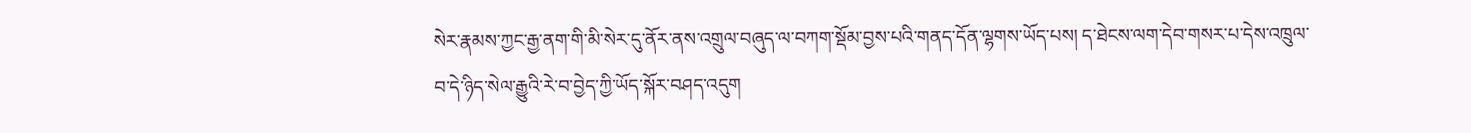སེར་རྣམས་ཀྱང་རྒྱ་ནག་གི་མི་སེར་དུ་ནོར་ནས་འགྲུལ་བཞུད་ལ་བཀག་སྡོམ་བྱས་པའི་གནད་དོན་ལྷགས་ཡོད་པས། ད་ཐེངས་ལག་དེབ་གསར་པ་དེས་འཁྲུལ་བ་དེ་ཉིད་སེལ་རྒྱུའི་རེ་བ་བྱེད་ཀྱི་ཡོད་སྐོར་བཤད་འདུག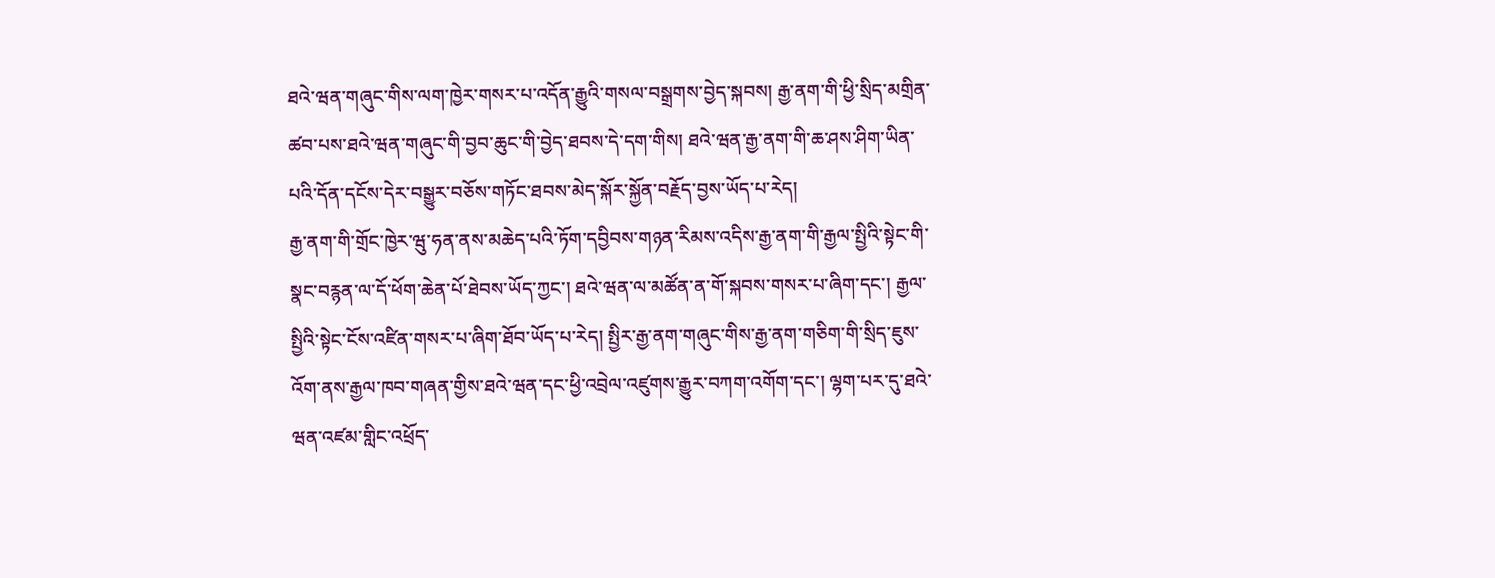ཐའེ་ཝན་གཞུང་གིས་ལག་ཁྱེར་གསར་པ་འདོན་རྒྱུའི་གསལ་བསྒྲགས་བྱེད་སྐབས། རྒྱ་ནག་གི་ཕྱི་སྲིད་མགྲིན་ཚབ་པས་ཐའེ་ཝན་གཞུང་གི་བྱབ་ཆུང་གི་བྱེད་ཐབས་དེ་དག་གིས། ཐའེ་ཝན་རྒྱ་ནག་གི་ཆ་ཤས་ཤིག་ཡིན་པའི་དོན་དངོས་དེར་བསྒྱུར་བཅོས་གཏོང་ཐབས་མེད་སྐོར་སྐྱོན་བརྗོད་བྱས་ཡོད་པ་རེད།
རྒྱ་ནག་གི་གྲོང་ཁྱེར་ཝུ་ཧན་ནས་མཆེད་པའི་ཏོག་དབྱིབས་གཉན་རིམས་འདིས་རྒྱ་ནག་གི་རྒྱལ་སྤྱིའི་སྟེང་གི་སྣང་བརྙན་ལ་དོ་ཕོག་ཆེན་པོ་ཐེབས་ཡོད་ཀྱང་། ཐའེ་ཝན་ལ་མཚོན་ན་གོ་སྐབས་གསར་པ་ཞིག་དང་། རྒྱལ་སྤྱིའི་སྟེང་ངོས་འཛིན་གསར་པ་ཞིག་ཐོབ་ཡོད་པ་རེད། སྤྱིར་རྒྱ་ནག་གཞུང་གིས་རྒྱ་ནག་གཅིག་གི་སྲིད་ཇུས་འོག་ནས་རྒྱལ་ཁབ་གཞན་གྱིས་ཐའེ་ཝན་དང་ཕྱི་འབྲེལ་འཛུགས་རྒྱུར་བཀག་འགོག་དང་། ལྷག་པར་དུ་ཐའེ་ཝན་འཛམ་གླིང་འཕྲོད་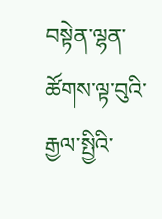བསྟེན་ལྷན་ཚོགས་ལྟ་བུའི་རྒྱལ་སྤྱིའི་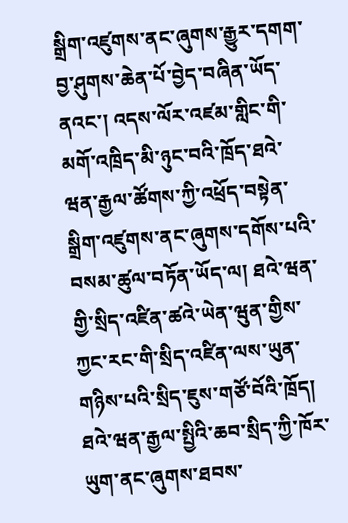སྒྲིག་འཛུགས་ནང་ཞུགས་རྒྱུར་དགག་བྱ་ཤུགས་ཆེན་པོ་བྱེད་བཞིན་ཡོད་ནའང་། འདས་ལོར་འཛམ་གླིང་གི་མགོ་འཁྲིད་མི་ཉུང་བའི་ཁྲོད་ཐའེ་ཝན་རྒྱལ་ཚོགས་ཀྱི་འཕྲོད་བསྟེན་སྒྲིག་འཛུགས་ནང་ཞུགས་དགོས་པའི་བསམ་ཚུལ་བཏོན་ཡོད་ལ། ཐའེ་ཝན་གྱི་སྲིད་འཛིན་ཚའེ་ཡེན་ཝུན་གྱིས་ཀྱང་རང་གི་སྲིད་འཛིན་ལས་ཡུན་གཉིས་པའི་སྲིད་ཇུས་གཙོ་བོའི་ཁྲོད། ཐའེ་ཝན་རྒྱལ་སྤྱིའི་ཆབ་སྲིད་ཀྱི་ཁོར་ཡུག་ནང་ཞུགས་ཐབས་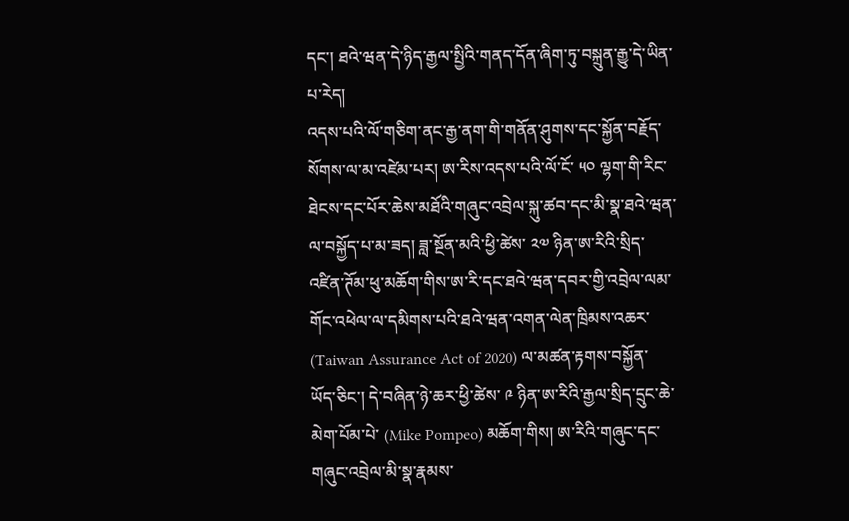དང་། ཐའེ་ཝན་དེ་ཉིད་རྒྱལ་སྤྱིའི་གནད་དོན་ཞིག་ཏུ་བསྐྲུན་རྒྱུ་དེ་ཡིན་པ་རེད།
འདས་པའི་ལོ་གཅིག་ནང་རྒྱ་ནག་གི་གནོན་ཤུགས་དང་སྐྱོན་བརྗོད་སོགས་ལ་མ་འཛེམ་པར། ཨ་རིས་འདས་པའི་ལོ་ངོ་ ༥༠ ལྷག་གི་རིང་ཐེངས་དང་པོར་ཆེས་མཐོའི་གཞུང་འབྲེལ་སྐུ་ཚབ་དང་མི་སྣ་ཐའེ་ཝན་ལ་བསྐྱོད་པ་མ་ཟད། ཟླ་སྔོན་མའི་ཕྱི་ཚེས་ ༢༧ ཉིན་ཨ་རིའི་སྲིད་འཛིན་ཊོམ་ཕུ་མཆོག་གིས་ཨ་རི་དང་ཐའེ་ཝན་དབར་གྱི་འབྲེལ་ལམ་གོང་འཕེལ་ལ་དམིགས་པའི་ཐའེ་ཝན་འགན་ལེན་ཁྲིམས་འཆར་ (Taiwan Assurance Act of 2020) ལ་མཚན་རྟགས་བསྐྱོན་ཡོད་ཅིང་། དེ་བཞིན་ཉེ་ཆར་ཕྱི་ཚེས་ ༩ ཉིན་ཨ་རིའི་རྒྱལ་སྲིད་དྲུང་ཆེ་མེག་པོམ་པེ་ (Mike Pompeo) མཆོག་གིས། ཨ་རིའི་གཞུང་དང་གཞུང་འབྲེལ་མི་སྣ་རྣམས་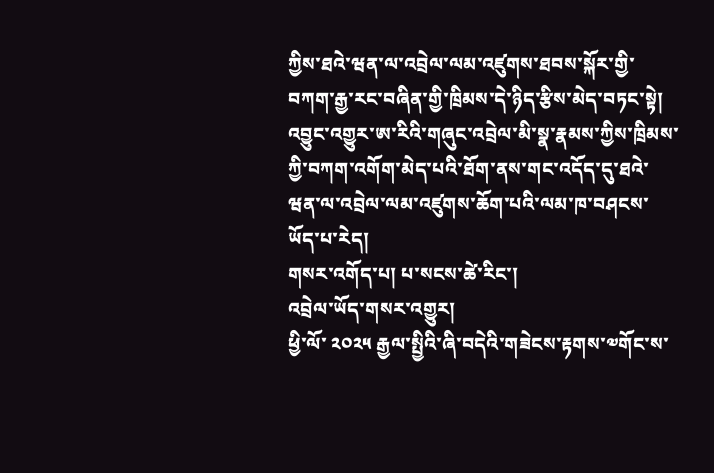ཀྱིས་ཐའེ་ཝན་ལ་འབྲེལ་ལམ་འཛུགས་ཐབས་སྐོར་གྱི་བཀག་རྒྱ་རང་བཞིན་གྱི་ཁྲིམས་དེ་ཉིད་རྩིས་མེད་བཏང་སྟེ། འབྱུང་འགྱུར་ཨ་རིའི་གཞུང་འབྲེལ་མི་སྣ་རྣམས་ཀྱིས་ཁྲིམས་ཀྱི་བཀག་འགོག་མེད་པའི་ཐོག་ནས་གང་འདོད་དུ་ཐའེ་ཝན་ལ་འབྲེལ་ལམ་འཛུགས་ཆོག་པའི་ལམ་ཁ་བཤངས་ཡོད་པ་རེད།
གསར་འགོད་པ། པ་སངས་ཚེ་རིང་།
འབྲེལ་ཡོད་གསར་འགྱུར།
ཕྱི་ལོ་ ༢༠༢༥ རྒྱལ་སྤྱིའི་ཞི་བདེའི་གཟེངས་རྟགས་༧གོང་ས་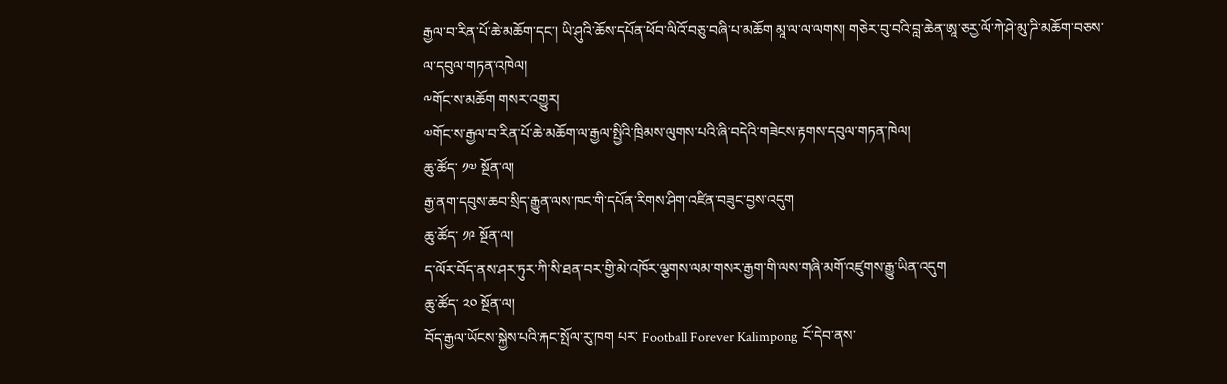རྒྱལ་བ་རིན་པོ་ཆེ་མཆོག་དང་། ཡི་ཤུའི་ཆོས་དཔོན་ཕོབ་ལིའོ་བཅུ་བཞི་པ་མཆོག མཱ་ལ་ལ་ལགས། གཅེར་བུ་བའི་བླ་ཆེན་ཨཱ་ཅརྱ་ལོ་ཀེ་ཤེ་མུ་ཌི་མཆོག་བཅས་ལ་དབུལ་གཏན་འཁེལ།
༸གོང་ས་མཆོག གསར་འགྱུར།
༧གོང་ས་རྒྱལ་བ་རིན་པོ་ཆེ་མཆོག་ལ་རྒྱལ་སྤྱིའི་ཁྲིམས་ལུགས་པའི་ཞི་བདེའི་གཟེངས་རྟགས་དབུལ་གཏན་ཁེལ།
ཆུ་ཚོད་ ༡༧ སྔོན་ལ།
རྒྱ་ནག་དབུས་ཆབ་སྲིད་རྒྱུན་ལས་ཁང་གི་དཔོན་རིགས་ཤིག་འཛིན་བཟུང་བྱས་འདུག
ཆུ་ཚོད་ ༡༩ སྔོན་ལ།
ད་ལོར་བོད་ནས་ཤར་ཏུར་ཀི་སི་ཐན་བར་གྱི་མེ་འཁོར་ལྕགས་ལམ་གསར་རྒྱག་གི་ལས་གཞི་མགོ་འཛུགས་རྒྱུ་ཡིན་འདུག
ཆུ་ཚོད་ ༢༠ སྔོན་ལ།
བོད་རྒྱལ་ཡོངས་སྐྱེས་པའི་རྐང་སྤོལ་རུ་ཁག པར་ Football Forever Kalimpong  ངོ་དེབ་ནས་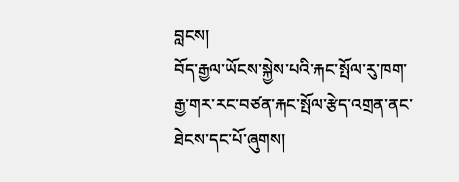བླངས།
བོད་རྒྱལ་ཡོངས་སྐྱེས་པའི་རྐང་སྤོལ་རུ་ཁག་རྒྱ་གར་རང་བཙན་རྐང་སྤོལ་རྩེད་འགྲན་ནང་ཐེངས་དང་པོ་ཞུགས།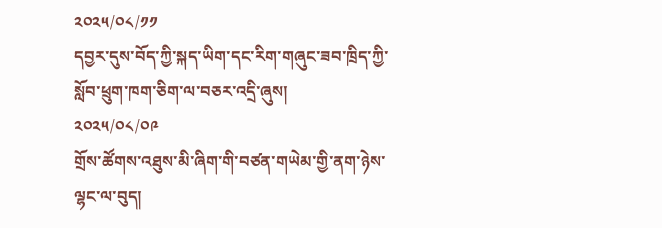༢༠༢༥/༠༨/༡༡
དབྱར་དུས་བོད་ཀྱི་སྐད་ཡིག་དང་རིག་གཞུང་ཟབ་ཁྲིད་ཀྱི་སློབ་ཕྲུག་ཁག་ཅིག་ལ་བཅར་འདྲི་ཞུས།
༢༠༢༥/༠༨/༠༩
གྲོས་ཚོགས་འཐུས་མི་ཞིག་གི་བཙན་གཡེམ་གྱི་ནག་ཉེས་ལྷང་ལ་བུད།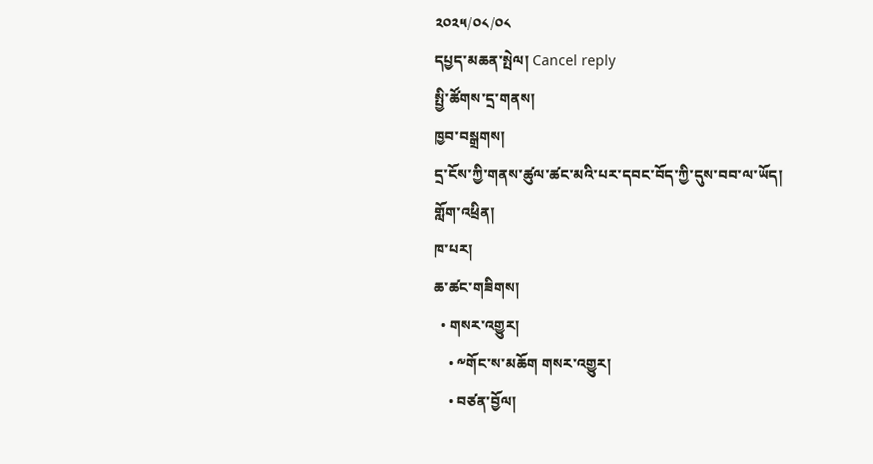༢༠༢༥/༠༨/༠༨
དཔྱད་མཆན་སྤེལ། Cancel reply
སྤྱི་ཚོགས་དྲ་གནས།
ཁྱབ་བསྒྲགས།
དྲ་ངོས་ཀྱི་གནས་ཚུལ་ཚང་མའི་པར་དབང་བོད་ཀྱི་དུས་བབ་ལ་ཡོད།
གློག་འཕྲིན།
ཁ་པར།
ཆ་ཚང་གཟིགས།
  • གསར་འགྱུར།
    • ༸གོང་ས་མཆོག གསར་འགྱུར།
    • བཙན་བྱོལ།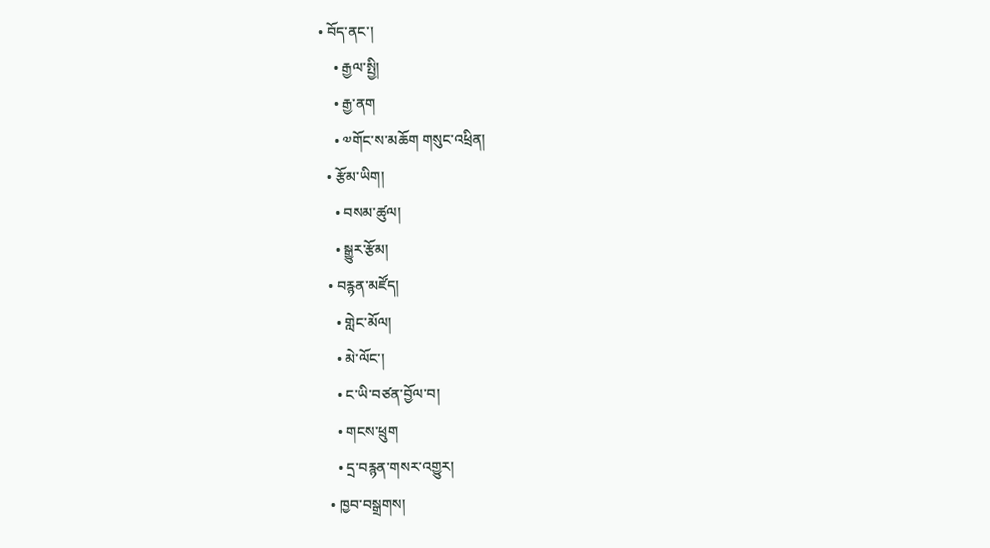• བོད་ནང་།
    • རྒྱལ་སྤྱི།
    • རྒྱ་ནག
    • ༧གོང་ས་མཆོག གསུང་འཕྲིན།
  • རྩོམ་ཡིག།
    • བསམ་ཚུལ།
    • སྒྱུར་རྩོམ།
  • བརྙན་མཛོད།
    • གླེང་མོལ།
    • མེ་ལོང་།
    • ང་ཡི་བཙན་བྱོལ་བ།
    • གངས་ཕྲུག
    • དྲ་བརྙན་གསར་འགྱུར།
  • ཁྱབ་བསྒྲགས།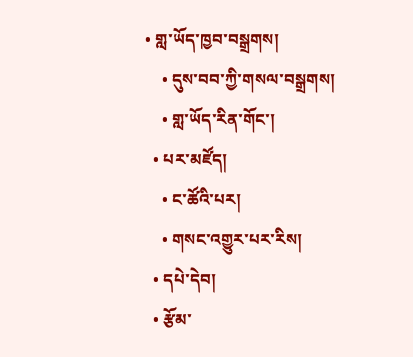• གླ་ཡོད་ཁྱབ་བསྒྲགས།
    • དུས་བབ་ཀྱི་གསལ་བསྒྲགས།
    • གླ་ཡོད་རིན་གོང་།
  • པར་མཛོད།
    • ང་ཚོའི་པར།
    • གསང་འགྱུར་པར་རིས།
  • དཔེ་དེབ།
  • རྩོམ་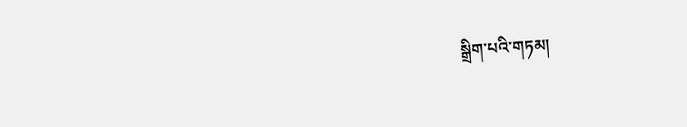སྒྲིག་པའི་གཏམ།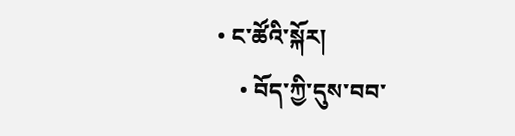• ང་ཚོའི་སྐོར།
    • བོད་ཀྱི་དུས་བབ་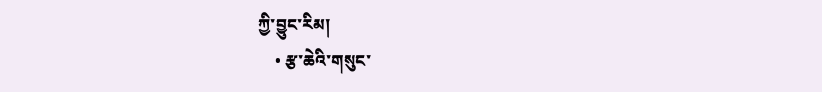ཀྱི་བྱུང་རིམ།
    • རྩ་ཆེའི་གསུང་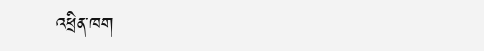འཕྲིན་ཁག